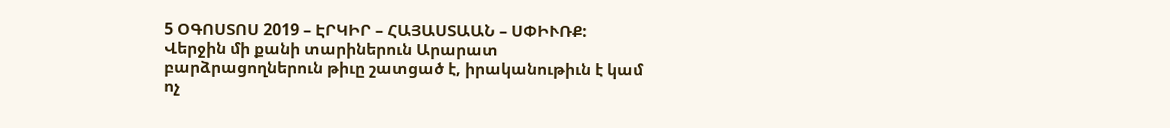5 ՕԳՈՍՏՈՍ 2019 – ԷՐԿԻՐ – ՀԱՅԱՍՏԱԱՆ – ՍՓԻՒՌՔ:
Վերջին մի քանի տարիներուն Արարատ բարձրացողներուն թիւը շատցած է, իրականութիւն է կամ ոչ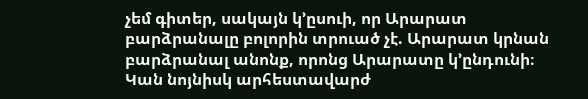չեմ գիտեր, սակայն կ’ըսուի, որ Արարատ բարձրանալը բոլորին տրուած չէ. Արարատ կրնան բարձրանալ անոնք, որոնց Արարատը կ’ընդունի։ Կան նոյնիսկ արհեստավարժ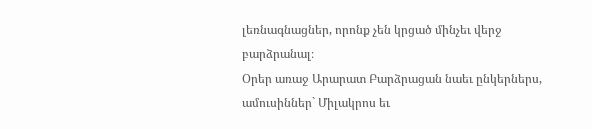լեռնագնացներ, որոնք չեն կրցած մինչեւ վերջ բարձրանալ։
Օրեր առաջ Արարատ Բարձրացան նաեւ ընկերներս, ամուսիններ` Միլակրոս եւ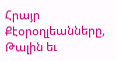Հրայր Քէօրօղլեանները, Թալին եւ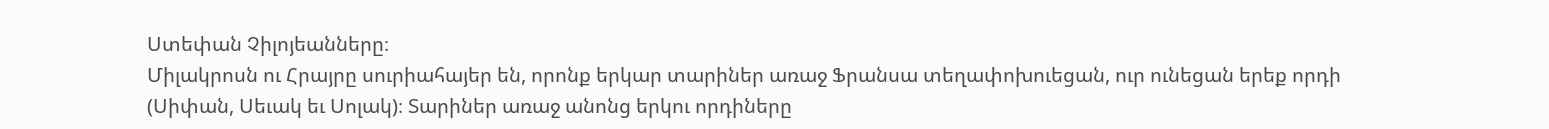Ստեփան Չիլոյեանները։
Միլակրոսն ու Հրայրը սուրիահայեր են, որոնք երկար տարիներ առաջ Ֆրանսա տեղափոխուեցան, ուր ունեցան երեք որդի (Սիփան, Սեւակ եւ Սոլակ)։ Տարիներ առաջ անոնց երկու որդիները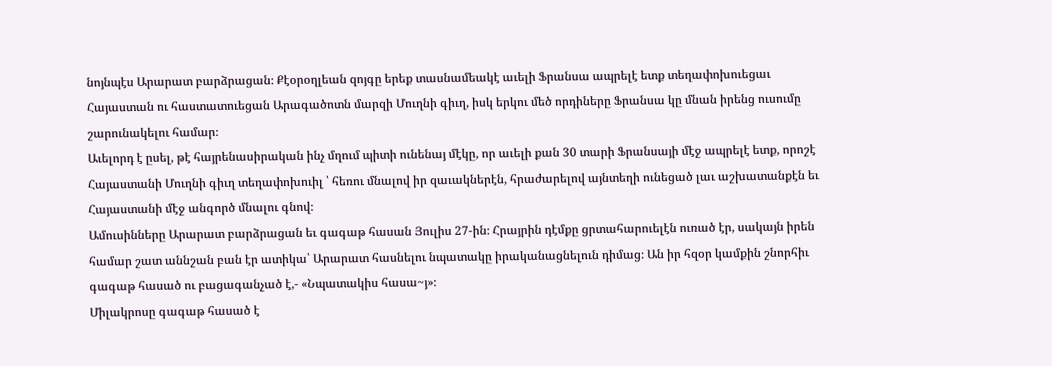նոյնպէս Արարատ բարձրացան։ Քէօրօղլեան զոյգը երեք տասնամեակէ աւելի Ֆրանսա ապրելէ ետք տեղափոխուեցաւ Հայաստան ու հաստատուեցան Արագածոտն մարզի Մուղնի գիւղ, իսկ երկու մեծ որդիները Ֆրանսա կը մնան իրենց ուսումը շարունակելու համար։
Աւելորդ է ըսել, թէ հայրենասիրական ինչ մղում պիտի ունենայ մէկը, որ աւելի քան 30 տարի Ֆրանսայի մէջ ապրելէ ետք, որոշէ Հայաստանի Մուղնի գիւղ տեղափոխուիլ ՝ հեռու մնալով իր զաւակներէն, հրաժարելով այնտեղի ունեցած լաւ աշխատանքէն եւ Հայաստանի մէջ անգործ մնալու գնով։
Ամուսինները Արարատ բարձրացան եւ գագաթ հասան Յուլիս 27-ին։ Հրայրին դէմքը ցրտահարուելէն ուռած էր, սակայն իրեն համար շատ աննշան բան էր ատիկա՝ Արարատ հասնելու նպատակը իրականացնելուն դիմաց։ Ան իր հզօր կամքին շնորհիւ գագաթ հասած ու բացագանչած է,- «Նպատակիս հասա~յ»։
Միլակրոսը գագաթ հասած է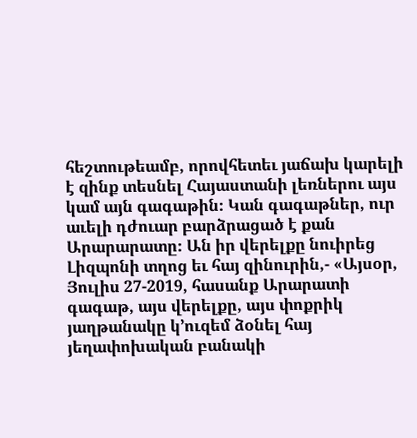հեշտութեամբ, որովհետեւ յաճախ կարելի է զինք տեսնել Հայաստանի լեռներու այս կամ այն գագաթին։ Կան գագաթներ, ուր աւելի դժուար բարձրացած է քան Արարարատը։ Ան իր վերելքը նուիրեց Լիզպոնի տղոց եւ հայ զինուրին,- «Այսօր, Յուլիս 27-2019, հասանք Արարատի գագաթ, այս վերելքը, այս փոքրիկ յաղթանակը կ’ուզեմ ձօնել հայ յեղափոխական բանակի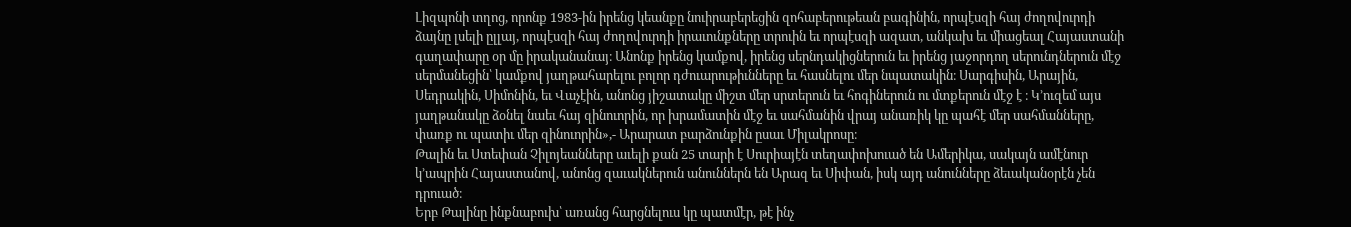Լիզպոնի տղոց, որոնք 1983-ին իրենց կեանքը նուիրաբերեցին զոհաբերութեան բագինին, որպէսզի հայ ժողովուրդի ձայնը լսելի ըլլայ, որպէսզի հայ ժողովուրդի իրաւունքները տրուին եւ որպէսզի ազատ, անկախ եւ միացեալ Հայաստանի գաղափարը օր մը իրականանայ։ Անոնք իրենց կամքով, իրենց սերնդակիցներուն եւ իրենց յաջորդող սերունդներուն մէջ սերմանեցին՝ կամքով յաղթահարելու բոլոր դժուարութիւնները եւ հասնելու մեր նպատակին։ Սարգիսին, Արային, Սեդրակին, Սիմոնին, եւ Վաչէին, անոնց յիշատակը միշտ մեր սրտերուն եւ հոգիներուն ու մտքերուն մէջ է ։ Կ’ուզեմ այս յաղթանակը ձօնել նաեւ հայ զինուորին, որ խրամատին մէջ եւ սահմանին վրայ անառիկ կը պահէ մեր սահմանները, փառք ու պատիւ մեր զինուորին»,- Արարատ բարձունքին ըսաւ Միլակրոսը։
Թալին եւ Ստեփան Չիլոյեանները աւելի քան 25 տարի է Սուրիայէն տեղափոխուած են Ամերիկա, սակայն ամէնուր կ’ապրին Հայաստանով, անոնց զաւակներուն անուններն են Արազ եւ Սիփան, իսկ այդ անունները ձեւականօրէն չեն դրուած։
Երբ Թալինը ինքնաբուխ՝ առանց հարցնելուս կը պատմէր, թէ ինչ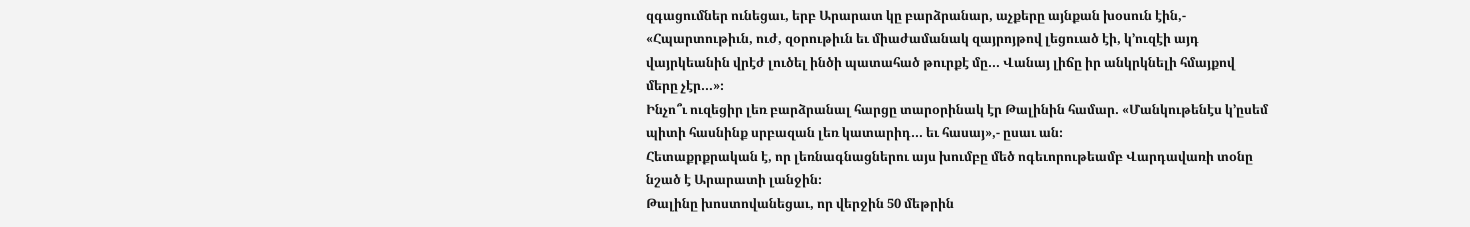զգացումներ ունեցաւ, երբ Արարատ կը բարձրանար, աչքերը այնքան խօսուն էին,- «Հպարտութիւն, ուժ, զօրութիւն եւ միաժամանակ զայրոյթով լեցուած էի, կ’ուզէի այդ վայրկեանին վրէժ լուծել ինծի պատահած թուրքէ մը… Վանայ լիճը իր անկրկնելի հմայքով մերը չէր…»։
Ինչո՞ւ ուզեցիր լեռ բարձրանալ հարցը տարօրինակ էր Թալինին համար. «Մանկութենէս կ’ըսեմ պիտի հասնինք սրբազան լեռ կատարիդ… եւ հասայ»,- ըսաւ ան։
Հետաքրքրական է, որ լեռնագնացներու այս խումբը մեծ ոգեւորութեամբ Վարդավառի տօնը նշած է Արարատի լանջին։
Թալինը խոստովանեցաւ, որ վերջին 50 մեթրին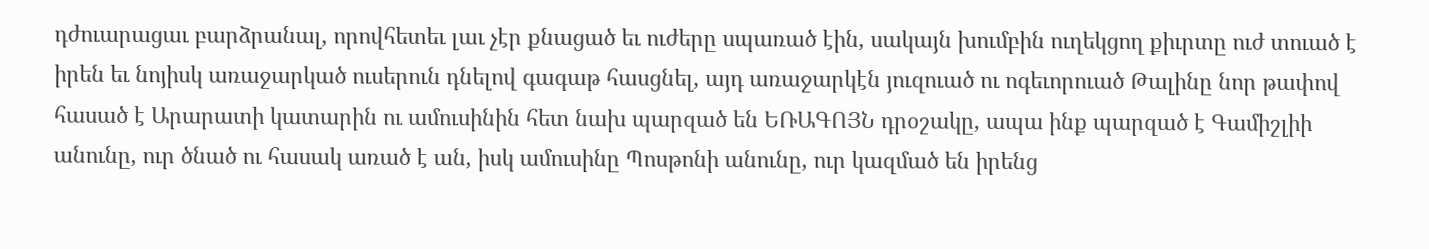դժուարացաւ բարձրանալ, որովհետեւ լաւ չէր քնացած եւ ուժերը սպառած էին, սակայն խումբին ուղեկցող քիւրտը ուժ տուած է իրեն եւ նոյիսկ առաջարկած ուսերուն դնելով գագաթ հասցնել, այդ առաջարկէն յուզուած ու ոգեւորուած Թալինը նոր թափով հասած է Արարատի կատարին ու ամուսինին հետ նախ պարզած են ԵՌԱԳՈՅՆ դրօշակը, ապա ինք պարզած է Գամիշլիի անունը, ուր ծնած ու հասակ առած է ան, իսկ ամուսինը Պոսթոնի անունը, ուր կազմած են իրենց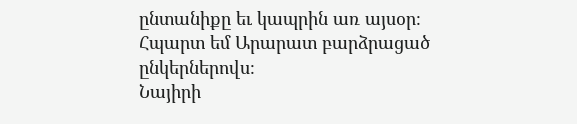ընտանիքը եւ կապրին առ այսօր։
Հպարտ եմ Արարատ բարձրացած ընկերներովս։
Նայիրի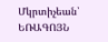Մկրտիչեան՝
ԵՌԱԳՈՅՆ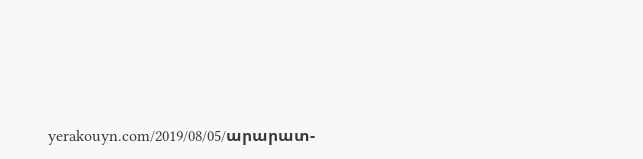yerakouyn.com/2019/08/05/արարատ-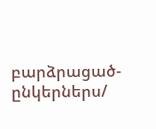բարձրացած-ընկերներս/